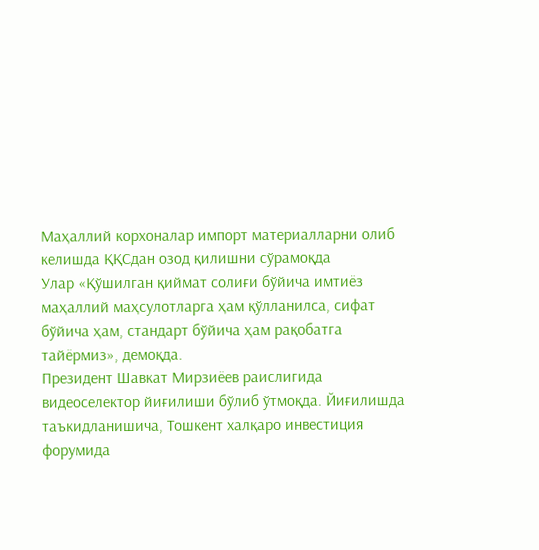Маҳаллий корхоналар импорт материалларни олиб келишда ҚҚСдан озод қилишни сўрамоқда
Улар «Қўшилган қиймат солиғи бўйича имтиёз маҳаллий маҳсулотларга ҳам қўлланилса, сифат бўйича ҳам, стандарт бўйича ҳам рақобатга тайёрмиз», демоқда.
Президент Шавкат Мирзиёев раислигида видеоселектор йиғилиши бўлиб ўтмоқда. Йиғилишда таъкидланишича, Тошкент халқаро инвестиция форумида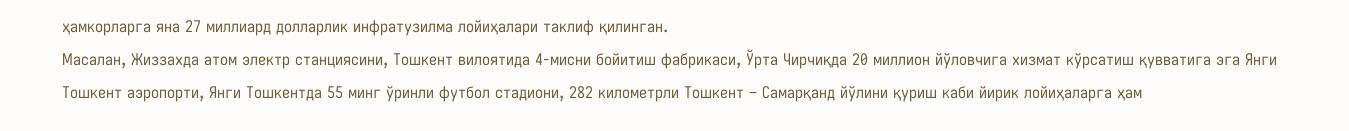ҳамкорларга яна 27 миллиард долларлик инфратузилма лойиҳалари таклиф қилинган.
Масалан, Жиззахда атом электр станциясини, Тошкент вилоятида 4-мисни бойитиш фабрикаси, Ўрта Чирчиқда 20 миллион йўловчига хизмат кўрсатиш қувватига эга Янги Тошкент аэропорти, Янги Тошкентда 55 минг ўринли футбол стадиони, 282 километрли Тошкент – Самарқанд йўлини қуриш каби йирик лойиҳаларга ҳам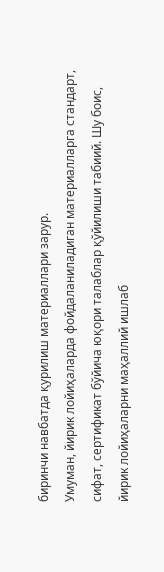биринчи навбатда қурилиш материаллари зарур.
Умуман, йирик лойиҳаларда фойдаланиладиган материалларга стандарт, сифат, сертификат бўйича юқори талаблар қўйилиши табиий. Шу боис, йирик лойиҳаларни маҳаллий ишлаб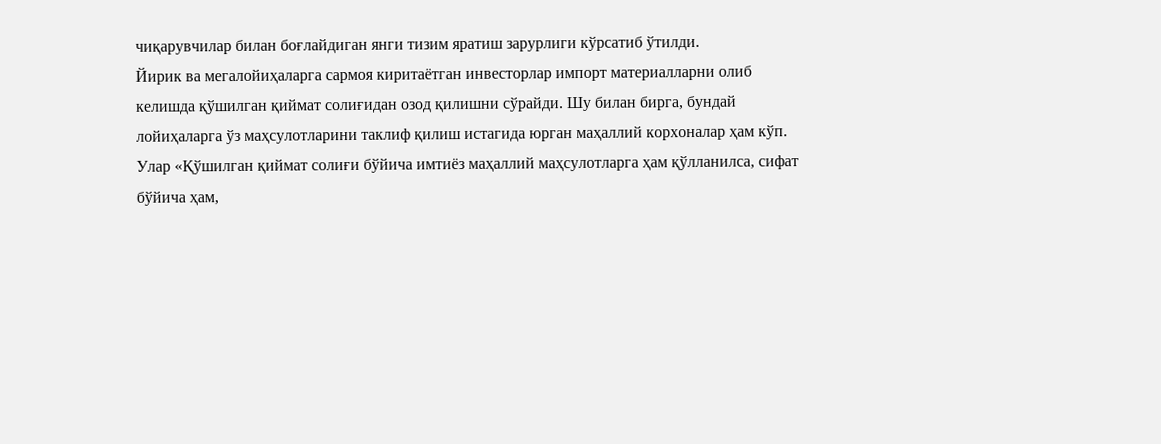чиқарувчилар билан боғлайдиган янги тизим яратиш зарурлиги кўрсатиб ўтилди.
Йирик ва мегалойиҳаларга сармоя киритаётган инвесторлар импорт материалларни олиб келишда қўшилган қиймат солиғидан озод қилишни сўрайди. Шу билан бирга, бундай лойиҳаларга ўз маҳсулотларини таклиф қилиш истагида юрган маҳаллий корхоналар ҳам кўп.
Улар «Қўшилган қиймат солиғи бўйича имтиёз маҳаллий маҳсулотларга ҳам қўлланилса, сифат бўйича ҳам,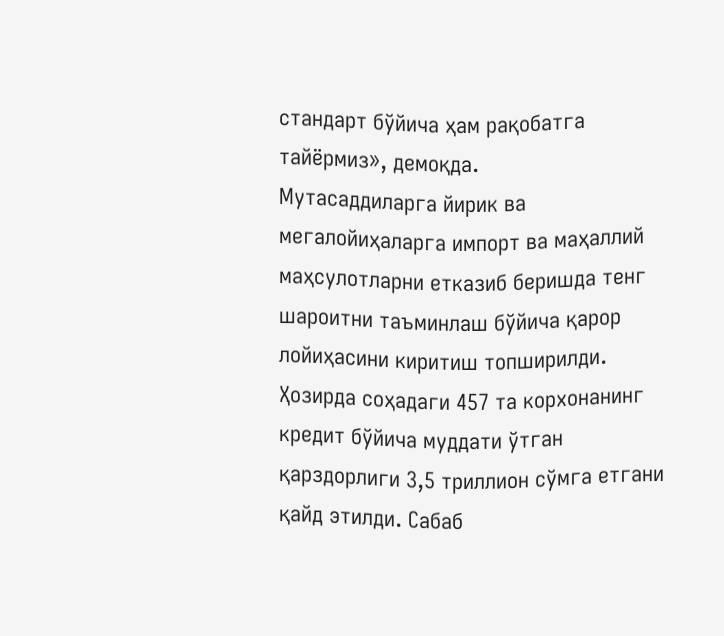стандарт бўйича ҳам рақобатга тайёрмиз», демоқда.
Мутасаддиларга йирик ва мегалойиҳаларга импорт ва маҳаллий маҳсулотларни етказиб беришда тенг шароитни таъминлаш бўйича қарор лойиҳасини киритиш топширилди.
Ҳозирда соҳадаги 457 та корхонанинг кредит бўйича муддати ўтган қарздорлиги 3,5 триллион сўмга етгани қайд этилди. Сабаб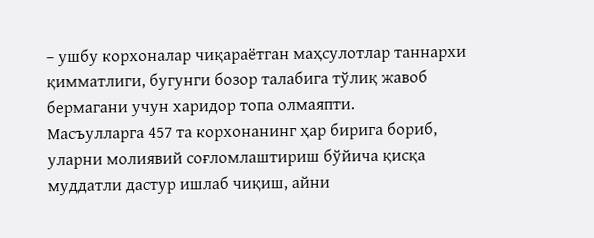– ушбу корхоналар чиқараётган маҳсулотлар таннархи қимматлиги, бугунги бозор талабига тўлиқ жавоб бермагани учун харидор топа олмаяпти.
Масъулларга 457 та корхонанинг ҳар бирига бориб, уларни молиявий соғломлаштириш бўйича қисқа муддатли дастур ишлаб чиқиш, айни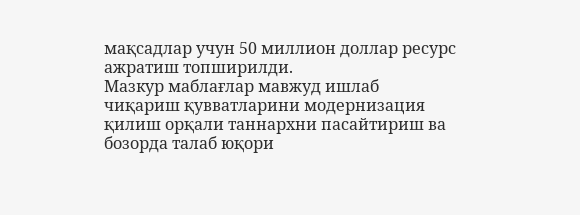мақсадлар учун 50 миллион доллар ресурс ажратиш топширилди.
Мазкур маблағлар мавжуд ишлаб чиқариш қувватларини модернизация қилиш орқали таннархни пасайтириш ва бозорда талаб юқори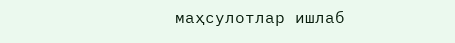маҳсулотлар ишлаб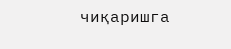чиқаришга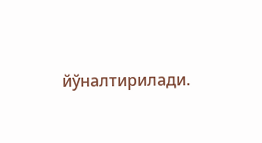йўналтирилади.